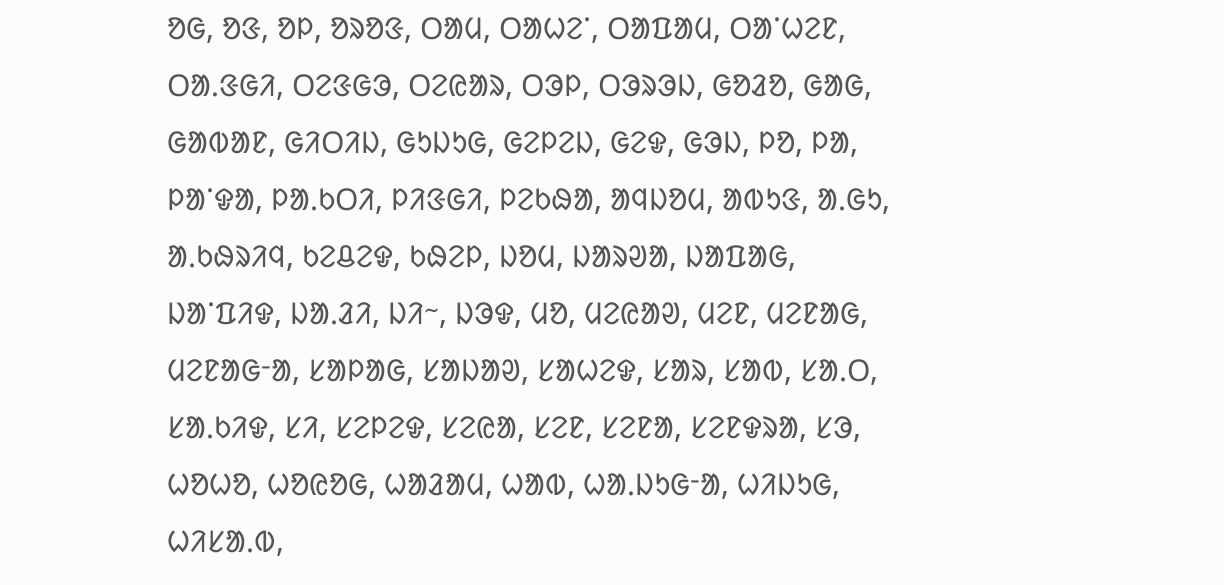ᱚᱜ, ᱚᱝ, ᱚᱞ, ᱚᱨᱚᱝ, ᱛᱟᱢ, ᱛᱟᱦᱮᱸ, ᱛᱟᱯᱟᱢ, ᱛᱟᱸᱦᱮᱱ, ᱛᱟᱹᱝᱜᱤ, ᱛᱮᱝᱜᱳ, ᱛᱮᱭᱟᱨ, ᱛᱳᱞ, ᱛᱳᱨᱳᱡ, ᱜᱚᱲᱚ, ᱜᱟᱜ, ᱜᱟᱵᱟᱱ, ᱜᱤᱛᱤᱡ, ᱜᱩᱡᱩᱜ, ᱜᱮᱞᱮᱡ, ᱜᱮᱫ, ᱜᱳᱡ, ᱞᱚ, ᱞᱟ, ᱞᱟᱸᱫᱟ, ᱞᱟᱹᱠᱛᱤ, ᱞᱤᱝᱜᱤ, ᱞᱮᱠᱷᱟ, ᱟᱧᱡᱚᱢ, ᱟᱵᱩᱝ, ᱟᱹᱜᱩ, ᱟᱹᱠᱷᱨᱤᱧ, ᱠᱮᱪᱮᱫ, ᱠᱷᱮᱞ, ᱡᱚᱢ, ᱡᱟᱨᱣᱟ, ᱡᱟᱯᱟᱜ, ᱡᱟᱸᱯᱤᱫ, ᱡᱟᱹᱲᱤ, ᱡᱤᱻ, ᱡᱳᱫ, ᱢᱚ, ᱢᱮᱭᱟᱣ, ᱢᱮᱱ, ᱢᱮᱱᱟᱜ, ᱢᱮᱱᱟᱜᱼᱟ, ᱥᱟᱞᱟᱜ, ᱥᱟᱡᱟᱣ, ᱥᱟᱦᱮᱫ, ᱥᱟᱨ, ᱥᱟᱵ, ᱥᱟᱹᱛ, ᱥᱟᱹᱠᱤᱫ, ᱥᱤ, ᱥᱮᱞᱮᱫ, ᱥᱮᱭᱟ, ᱥᱮᱱ, ᱥᱮᱱᱟ, ᱥᱮᱱᱫᱨᱟ, ᱥᱳ, ᱦᱚᱦᱚ, ᱦᱚᱭᱚᱜ, ᱦᱟᱲᱟᱢ, ᱦᱟᱵ, ᱦᱟᱹᱡᱩᱜᱼᱟ, ᱦᱤᱡᱩᱜ, ᱦᱤᱥᱟᱹᱵ,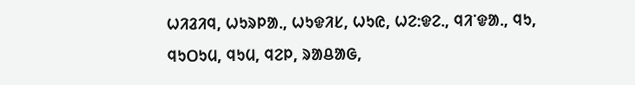ᱦᱤᱲᱤᱧ, ᱦᱩᱨᱞᱟᱹ, ᱦᱩᱫᱤᱥ, ᱦᱩᱭ, ᱦᱮᱺᱫᱮᱹ, ᱧᱤᱸᱫᱟᱹ, ᱧᱩ, ᱧᱩᱛᱩᱢ, ᱧᱩᱢ, ᱧᱮᱞ, ᱨᱟᱪᱟᱜ,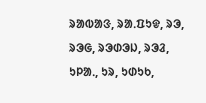ᱨᱟᱵᱟᱝ, ᱨᱟᱹᱯᱩᱫ, ᱨᱳ, ᱨᱳᱜ, ᱨᱳᱰᱳᱡ, ᱨᱳᱲ, ᱩᱞᱟᱹ, ᱩᱨ, ᱩᱰᱩᱠ,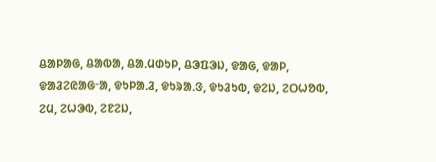ᱪᱟᱞᱟᱜ, ᱪᱟᱵᱟ, ᱪᱟᱹᱢᱰᱩᱞ, ᱪᱳᱯᱳᱡ, ᱫᱟᱜ, ᱫᱟᱞ, ᱫᱟᱲᱮᱭᱟᱜᱼᱟ, ᱫᱩᱞᱟᱹᱲ, ᱫᱩᱨᱟᱹᱝ, ᱫᱩᱲᱩᱵ, ᱫᱮᱡ, ᱮᱛᱦᱚᱵ, ᱮᱢ, ᱮᱦᱳᱵ, ᱮᱱᱮᱡ,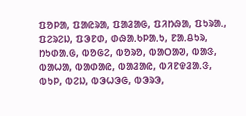ᱯᱚᱞᱟ, ᱯᱟᱭᱨᱟ, ᱯᱟᱲᱟᱜ, ᱯᱤᱴᱷᱟ, ᱯᱩᱨᱟᱹ, ᱯᱮᱨᱮᱡ, ᱯᱳᱱᱰ, ᱰᱷᱟᱹᱠᱞᱟᱹᱩ, ᱱᱟᱹᱪᱩᱨ, ᱴᱩᱰᱟᱹᱜ, ᱵᱚᱜᱮ, ᱵᱚᱨᱚ, ᱵᱟᱛᱟᱣ, ᱵᱟᱝ, ᱵᱟᱦᱟ, ᱵᱟᱰᱟᱭ, ᱵᱟᱲᱟᱭ, ᱵᱤᱱᱫᱲᱟᱹᱝ, ᱵᱩᱞ, ᱵᱮᱡ, ᱵᱳᱦᱳᱜ, ᱵᱳᱨᱳ,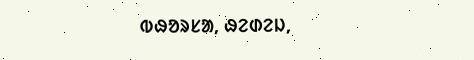ᱵᱷᱚᱨᱥᱟ, ᱷᱮᱰᱮᱡ,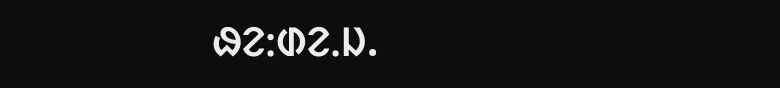ᱷᱮᱺᱰᱮᱹᱡ.